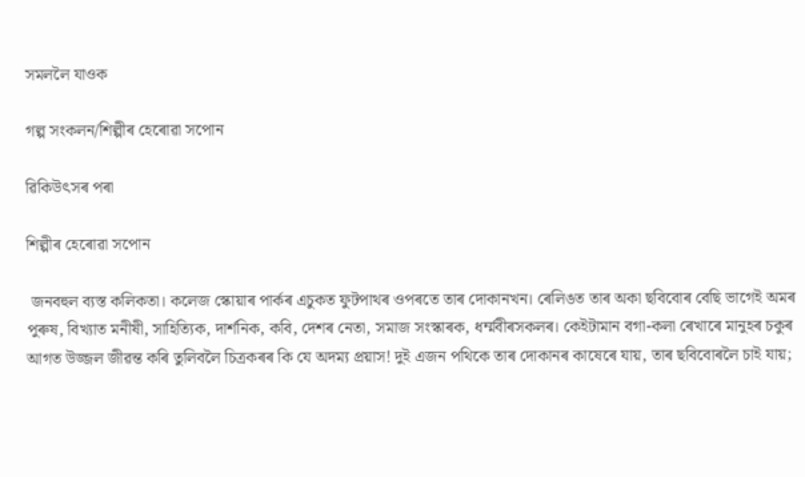সমললৈ যাওক

গল্প সংকলন/শিল্পীৰ হেৰোৱা সপোন

ৱিকিউৎসৰ পৰা

শিল্পীৰ হেৰোৱা সপোন

 জনবহুল ব্যস্ত কলিকতা। কলেজ স্কোয়াৰ পাৰ্কৰ এচুকত ফুটপাথৰ ওপৰতে তাৰ দোকানখন। ৰেলিঙত তাৰ অকা ছবিবোৰ বেছি ভাগেই অমৰ পুৰুষ, বিখ্যাত মনীষী, সাহিত্যিক, দাৰ্শনিক, কবি, দেশৰ নেতা, সমাজ সংস্কাৰক, ধৰ্ম্মবীৰসকলৰ। কেইটামান বগা-কলা ৰেখাৰে মানুহৰ চকুৰ আগত উজ্জল জীৱন্ত কৰি তুলিবলৈ চিত্ৰকৰৰ কি যে অদম্য প্ৰয়াস! দুই এজন পথিকে তাৰ দোকানৰ কাষেৰে যায়, তাৰ ছবিবোৰলৈ চাই যায়;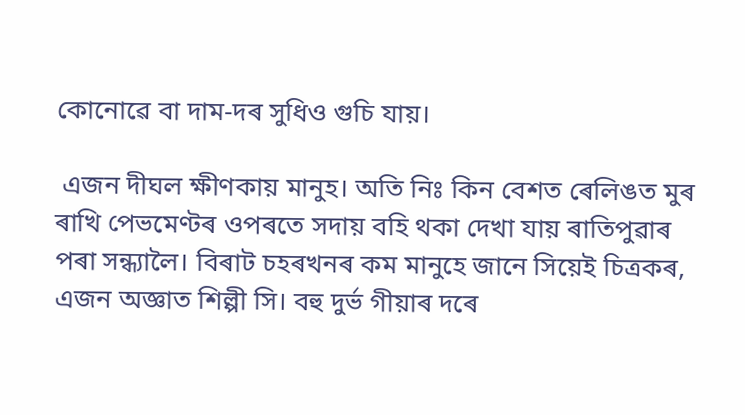কোনোৱে বা দাম-দৰ সুধিও গুচি যায়।

 এজন দীঘল ক্ষীণকায় মানুহ। অতি নিঃ কিন বেশত ৰেলিঙত মুৰ ৰাখি পেভমেণ্টৰ ওপৰতে সদায় বহি থকা দেখা যায় ৰাতিপুৱাৰ পৰা সন্ধ্যালৈ। বিৰাট চহৰখনৰ কম মানুহে জানে সিয়েই চিত্ৰকৰ, এজন অজ্ঞাত শিল্পী সি। বহু দুৰ্ভ গীয়াৰ দৰে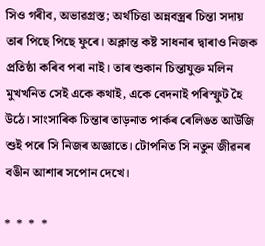সিও গৰীব, অভাৱগ্ৰস্ত; অৰ্থচিত্তা অন্নবস্ত্ৰৰ চিন্তা সদায় তাৰ পিছে পিছে ফুৰে। অক্লান্ত কষ্ট সাধনাৰ দ্বাৰাও নিজক প্ৰতিষ্ঠা কৰিব পৰা নাই। তাৰ শুকান চিন্তাযুক্ত মলিন মুখখনিত সেই একে কথাই, একে বেদনাই পৰিস্ফুট হৈ উঠে। সাংসাৰিক চিন্তাৰ তাড়নাত পাৰ্কৰ ৰেলিঙত আউজি শুই পৰে সি নিজৰ অজ্ঞাতে। টোপনিত সি নতুন জীৱনৰ বঙীন আশাৰ সপোন দেখে।

*  *  *  *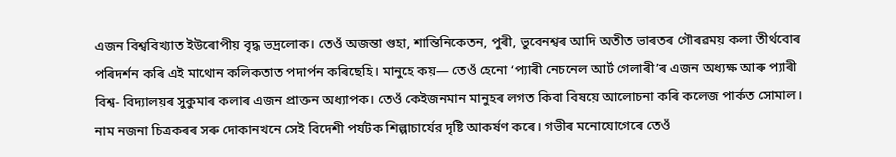এজন বিশ্ববিখ্যাত ইউৰোপীয় বৃদ্ধ ভদ্ৰলোক। তেওঁ অজন্তা গুহা, শান্তিনিকেতন, পুৰী, ভুবেনশ্বৰ আদি অতীত ভাৰতৰ গৌৰৱময় কলা তীৰ্থবোৰ পৰিদৰ্শন কৰি এই মাথোন কলিকতাত পদাৰ্পন কৰিছেহি। মানুহে কয়— তেওঁ হেনো ‘প্যাৰী নেচনেল আৰ্ট গেলাৰী’ৰ এজন অধ্যক্ষ আৰু প্যাৰী বিশ্ব- বিদ্যালয়ৰ সুকুমাৰ কলাৰ এজন প্ৰাক্তন অধ্যাপক। তেওঁ কেইজনমান মানুহৰ লগত কিবা বিষয়ে আলোচনা কৰি কলেজ পাৰ্কত সোমাল। নাম নজনা চিত্ৰকৰৰ সৰু দোকানখনে সেই বিদেশী পৰ্যটক শিল্পাচাৰ্যের দৃষ্টি আকৰ্ষণ কৰে। গভীৰ মনোযোগেৰে তেওঁ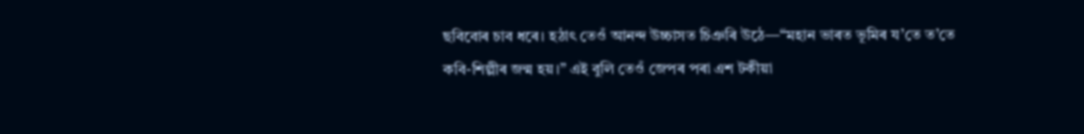ছবিবোৰ চাব ধৰে। হঠাৎ তেওঁ আনন্দ উচ্চাসত চিঞৰি উঠে—“মহান ভাৰত ভূমিৰ য’তে ত’তে কবি-শিল্পীৰ জন্ম হয়।” এই বুলি তেওঁ জেপৰ পৰা এশ টকীয়া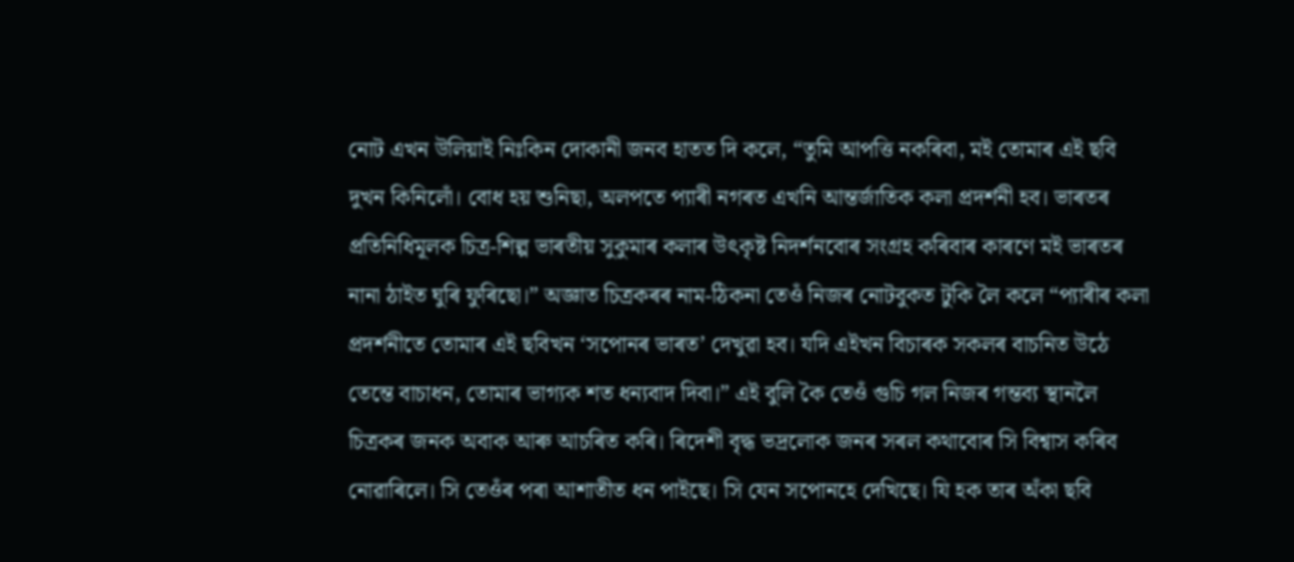নোট এখন উলিয়াই নিঃকিন দোকানী জনব হাতত দি কলে, “তুমি আপত্তি নকৰিবা, মই তোমাৰ এই ছবি দুখন কিনিলোঁ। বোধ হয় শুনিছা, অলপতে প্যাৰী নগৰত এখনি আন্তৰ্জাতিক কলা প্ৰদৰ্শনী হব। ভাৰতৰ প্ৰতিনিধিমূলক চিত্ৰ-শিল্প ভাৰতীয় সুকুমাৰ কলাৰ উৎকৃষ্ট নিদৰ্শনবোৰ সংগ্ৰহ কৰিবাৰ কাৰণে মই ভাৰতৰ নানা ঠাইত ঘুৰি ফুৰিছো।” অজ্ঞাত চিত্ৰকৰৰ নাম-ঠিকনা তেওঁ নিজৰ নোটবুকত টুকি লৈ কলে “প্যাৰীৰ কলা প্ৰদৰ্শনীতে তোমাৰ এই ছবিখন ‘সপোনৰ ভাৰত’ দেখুৱা হব। যদি এইখন বিচাৰক সকলৰ বাচনিত উঠে তেন্তে বাচাধন, তোমাৰ ভাগ্যক শত ধন্যবাদ দিবা।” এই বুলি কৈ তেওঁ গুচি গল নিজৰ গন্তব্য স্থানলৈ চিত্ৰকৰ জনক অবাক আৰু আচৰিত কৰি। ৰিদেশী বৃদ্ধ ভদ্ৰলোক জনৰ সৰল কথাবোৰ সি বিশ্বাস কৰিব নোৱাৰিলে। সি তেওঁৰ পৰা আশাতীত ধন পাইছে। সি যেন সপোনহে দেখিছে। যি হক তাৰ অঁকা ছবি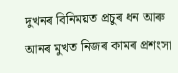দুখনৰ বিনিময়ত প্ৰচুৰ ধন আৰু আনৰ মুখত নিজৰ কামৰ প্ৰশংসা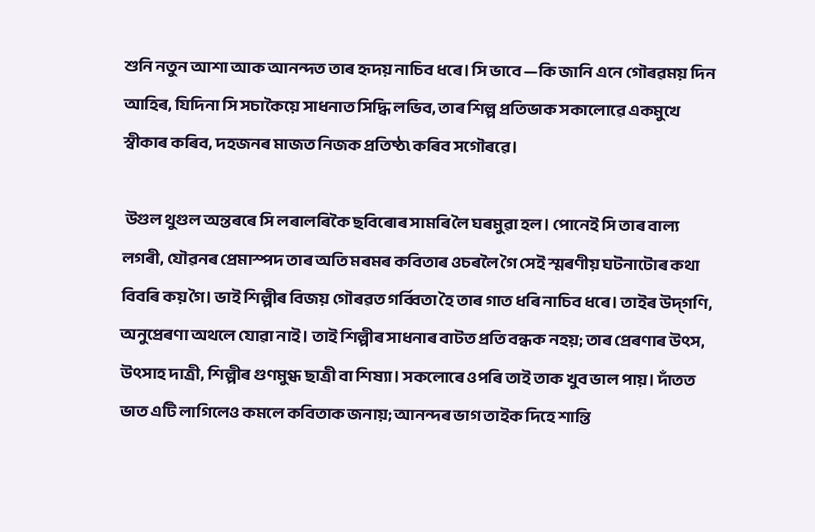শুনি নতুন আশা আক আনন্দত তাৰ হৃদয় নাচিব ধৰে। সি ভাবে —কি জানি এনে গৌৰৱময় দিন আহিৰ, যিদিনা সি সচাকৈয়ে সাধনাত সিদ্ধি লভিব, তাৰ শিল্প প্ৰতিভাক সকালোৱে একমুখে স্বীকাৰ কৰিব, দহজনৰ মাজত নিজক প্ৰতিষ্ঠ৷ কৰিব সগৌৰৱে।

 উগুল থুগুল অন্তৰৰে সি লৰালৰিকৈ ছবিৰোৰ সামৰি লৈ ঘৰমুৱা হল। পোনেই সি তাৰ বাল্য লগৰী, যৌৱনৰ প্ৰেমাস্পদ তাৰ অতি মৰমৰ কবিতাৰ ওচৰলৈ গৈ সেই স্মৰণীয় ঘটনাটোৰ কথা বিবৰি কয় গৈ। ভাই শিল্পীৰ বিজয় গৌৰৱত গৰ্ব্বিতা হৈ তাৰ গাত ধৰি নাচিব ধৰে। তাইৰ উদ্‌গণি, অনুপ্ৰেৰণা অথলে যোৱা নাই। তাই শিল্পীৰ সাধনাৰ বাটত প্ৰতি বন্ধক নহয়; তাৰ প্ৰেৰণাৰ উৎস, উৎসাহ দাত্ৰী, শিল্পীৰ গুণমুগ্ধ ছাত্ৰী বা শিষ্যা। সকলোৰে ওপৰি তাই তাক খুব ভাল পায়। দাঁতত ভাত এটি লাগিলেও কমলে কবিতাক জনায়; আনন্দৰ ভাগ তাইক দিহে শান্তি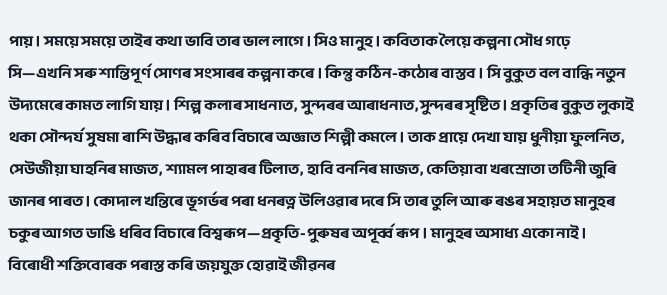পায়। সময়ে সময়ে তাইৰ কথা ভাবি তাৰ ভাল লাগে। সিও মানুহ। কবিতাক লৈয়ে কল্পনা সৌধ গঢ়ে সি—এখনি সৰু শান্তিপূৰ্ণ সোণৰ সংসাৰৰ কল্পনা কৰে। কিন্তু কঠিন-কঠোৰ বাস্তব। সি বুকুত বল বান্ধি নতুন উদ্যমেৰে কামত লাগি যায়। শিল্প কলাৰ সাধনাত, সুন্দৰৰ আৰাধনাত,সুন্দৰৰ সৃষ্টিত। প্ৰকৃতিৰ বুকুত লুকাই থকা সৌন্দৰ্য সুষমা ৰাশি উদ্ধাৰ কৰিব বিচাৰে অজ্ঞাত শিল্পী কমলে। তাক প্ৰায়ে দেখা যায় ধুনীয়া ফুলনিত, সেউজীয়া ঘাহনিৰ মাজত, শ্যামল পাহাৰৰ টিলাত, হাবি বননিৰ মাজত, কেতিয়াবা খৰস্ৰোতা তটিনী জুৰি জানৰ পাৰত। কোদাল খন্তিৰে ভূগৰ্ভৰ পৰা ধনৰত্ন উলিওৱাৰ দৰে সি তাৰ তুলি আৰু ৰঙৰ সহায়ত মানুহৰ চকুৰ আগত ডাঙি ধৰিব বিচাৰে বিশ্বৰূপ—প্ৰকৃতি-পুৰুষৰ অপূৰ্ব্ব ৰূপ। মানুহৰ অসাধ্য একো নাই। বিৰোধী শক্তিবোৰক পৰাস্ত কৰি জয়যুক্ত হোৱাই জীৱনৰ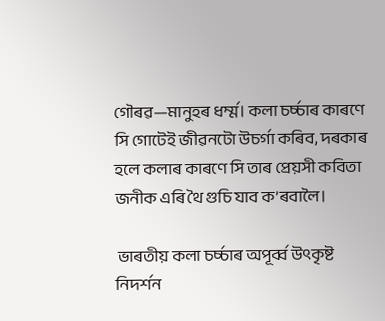গৌৰৱ—মানুহৰ ধৰ্ম্ম। কলা চৰ্চ্চাৰ কাৰণে সি গোটেই জীৱনটো উচৰ্গা কৰিব, দৰকাৰ হলে কলাৰ কাৰণে সি তাৰ প্ৰেয়সী কবিতা জনীক এৰি থৈ গুচি যাব ক’ৰবালৈ।

 ভাৰতীয় কলা চৰ্চ্চাৰ অপূৰ্ব্ব উৎকৃষ্ট নিদৰ্শন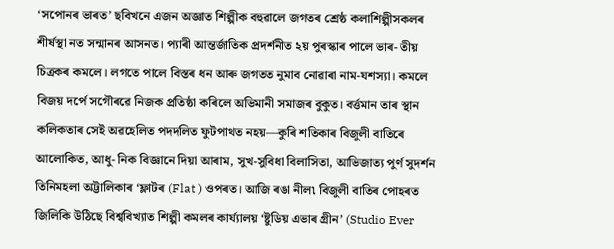‘সপোনৰ ভাৰত’ ছবিখনে এজন অজ্ঞাত শিল্পীক বহুৱালে জগতৰ শ্ৰেষ্ঠ কলাশিল্পীসকলৰ শীৰ্ষস্থা নত সন্মানৰ আসনত। প্যাৰী আন্তৰ্জাতিক প্ৰদৰ্শনীত ২য় পুৰস্কাৰ পালে ভাৰ- তীয় চিত্ৰকৰ কমলে। লগতে পালে বিস্তৰ ধন আৰু জগতত নুমাব নোৱাৰা নাম-যশস্যা। কমলে বিজয় দৰ্পে সগৌৰৱে নিজক প্ৰতিষ্ঠা কৰিলে অভিমানী সমাজৰ বুকুত। বৰ্ত্তমান তাৰ স্থান কলিকতাৰ সেই অৱহেলিত পদদলিত ফুটপাথত নহয়—কুৰি শতিকাৰ বিজুলী বাতিৰে আলোকিত, আধু- নিক বিজ্ঞানে দিয়া আৰাম, সুখ-সুবিধা বিলাসিতা, আভিজাত্য পুৰ্ণ সুদৰ্শন তিনিমহলা অট্টালিকাৰ ‘ফ্লাটৰ (Flat ) ওপৰত। আজি ৰঙা নীল৷ বিজুলী বাতিৰ পোহৰত জিলিকি উঠিছে বিশ্ববিখ্যাত শিল্পী কমলৰ কাৰ্য্যালয় ‘ষ্টুডিয় এভাৰ গ্ৰীন’ (Studio Ever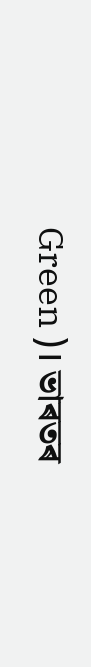Green )। ভাৰতৰ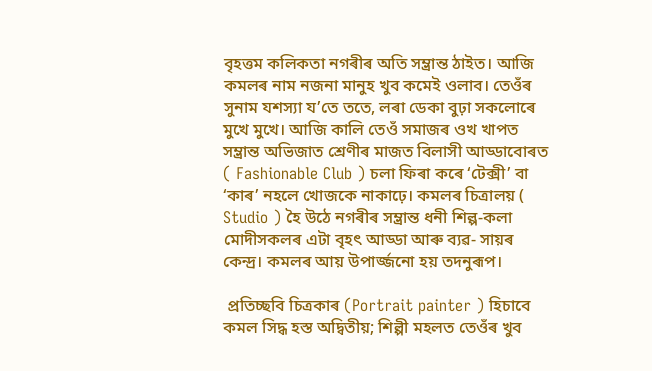বৃহত্তম কলিকতা নগৰীৰ অতি সম্ভ্ৰান্ত ঠাইত। আজি কমলৰ নাম নজনা মানুহ খুব কমেই ওলাব। তেওঁৰ সুনাম যশস্যা য’তে ততে, লৰা ডেকা বুঢ়া সকলোৰে মুখে মুখে। আজি কালি তেওঁ সমাজৰ ওখ খাপত সম্ভ্ৰান্ত অভিজাত শ্ৰেণীৰ মাজত বিলাসী আড্ডাবোৰত ( Fashionable Club ) চলা ফিৰা কৰে ‘টেক্সী’ বা ‘কাৰ’ নহলে খোজকে নাকাঢ়ে। কমলৰ চিত্ৰালয় ( Studio ) হৈ উঠে নগৰীৰ সম্ভ্ৰান্ত ধনী শিল্প-কলা মোদীসকলৰ এটা বৃহৎ আড্ডা আৰু ব্যৱ- সায়ৰ কেন্দ্ৰ। কমলৰ আয় উপাৰ্জ্জনো হয় তদনুৰূপ।

 প্ৰতিচ্ছবি চিত্ৰকাৰ (Portrait painter ) হিচাবে কমল সিদ্ধ হস্ত অদ্বিতীয়; শিল্পী মহলত তেওঁৰ খুব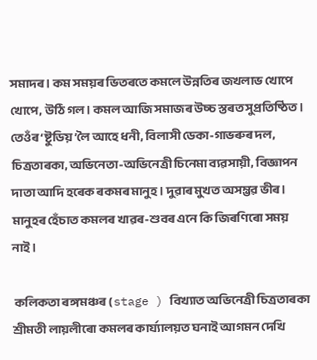সমাদৰ। কম সময়ৰ ভিতৰতে কমলে উন্নতিৰ জখলাভ খোপে খোপে, উঠি গল। কমল আজি সমাজৰ উচ্চ স্তৰত সুপ্ৰতিষ্ঠিত। তেওঁৰ ‘ষ্টুডিয়’লৈ আহে ধনী, বিলাসী ডেকা-গাভৰুৰ দল, চিত্ৰতাৰকা, অভিনেতা-অভিনেত্ৰী চিনেমা ব্যৱসায়ী, বিজ্ঞাপন দাতা আদি হৰেক ৰকমৰ মানুহ। দুৱাৰ মুখত অসম্ভৱ ভীৰ। মানুহৰ হেঁচাত কমলৰ খাৱৰ-শুবৰ এনে কি জিৰণিৰো সময় নাই।

 কলিকতা ৰঙ্গমঞ্চৰ ( stage ) বিখ্যাত অভিনেত্ৰী চিত্ৰতাৰকা শ্ৰীমতী লায়লীৰো কমলৰ কাৰ্য্যালয়ত ঘনাই আগমন দেখি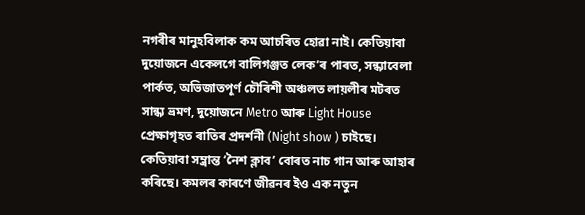নগৰীৰ মানুহবিলাক কম আচৰিত হোৱা নাই। কেতিয়াবা দুয়োজনে একেলগে বালিগঞ্জত লেক’ৰ পাৰত, সন্ধ্যাবেলা পাৰ্কত, অভিজাতপূৰ্ণ চৌৰিশী অঞ্চলত লায়লীৰ মটৰত সান্ধ্য ভ্ৰমণ, দুয়োজনে Metro আৰু Light House প্ৰেক্ষাগৃহত ৰাতিৰ প্ৰদৰ্শনী (Night show ) চাইছে। কেতিয়াবা সম্ভ্ৰান্ত ‘নৈশ ক্লাব’ বোৰত নাচ গান আৰু আহাৰ কৰিছে। কমলৰ কাৰণে জীৱনৰ ইও এক নতুন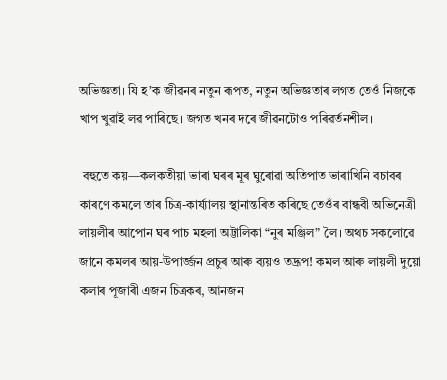অভিজ্ঞতা। যি হ’ক জীৱনৰ নতুন ৰূপত, নতুন অভিজ্ঞতাৰ লগত তেওঁ নিজকে খাপ খুৱাই লৱ পাৰিছে। জগত খনৰ দৰে জীৱনটোও পৰিৱৰ্তনশীল।

 বহুতে কয়—কলকতীয়া ভাৰা ঘৰৰ মূৰ ঘুৰোৱা অতিপাত ভাৰাখিনি বচাবৰ কাৰণে কমলে তাৰ চিত্ৰ-কাৰ্য্যালয় স্থানান্তৰিত কৰিছে তেওঁৰ বান্ধবী অভিনেত্ৰী লায়লীৰ আপোন ঘৰ পাচ মহলা অট্টালিকা “নুৰ মঞ্জিল” লৈ। অথচ সকলোৱে জানে কমলৰ আয়-উপাৰ্জ্জন প্ৰচুৰ আৰু ব্যয়ও তদ্ৰূপ! কমল আৰু লায়লী দুয়ো কলাৰ পূজাৰী এজন চিত্ৰকৰ, আনজন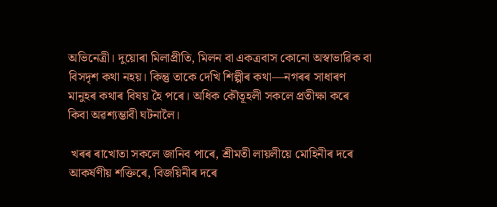অভিনেত্ৰী। দুয়োৰা মিলাপ্ৰীতি, মিলন বা একত্ৰবাস কোনো অস্বাভাৱিক বা বিসদৃশ কথা নহয়। কিন্তু তাকে দেখি শিল্পীৰ কথা—নগৰৰ সাধাৰণ মানুহৰ কথাৰ বিষয় হৈ পৰে। অধিক কৌতূহলী সকলে প্ৰতীক্ষা কৰে কিবা অৱশ্যম্ভাবী ঘটনালৈ।

 খৰৰ ৰাখোতা সকলে জানিব পাৰে, শ্ৰীমতী লায়লীয়ে মোহিনীৰ দৰে আকৰ্ষণীয় শক্তিৰে, বিজয়িনীৰ দৰে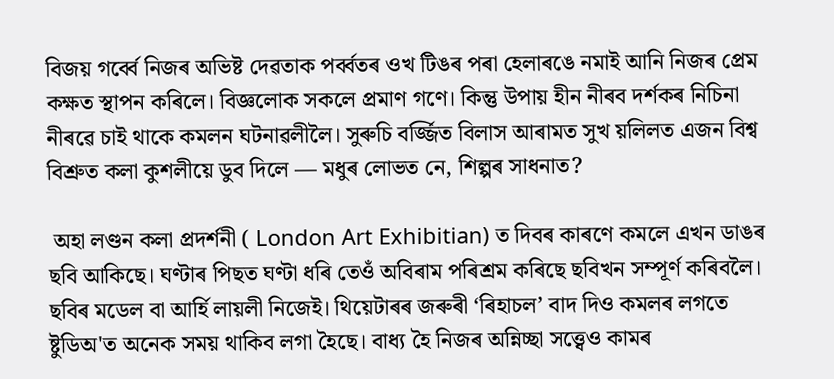বিজয় গৰ্ব্বে নিজৰ অভিষ্ট দেৱতাক পৰ্ব্বতৰ ওখ টিঙৰ পৰা হেলাৰঙে নমাই আনি নিজৰ প্ৰেম কক্ষত স্থাপন কৰিলে। বিজ্ঞলোক সকলে প্ৰমাণ গণে। কিন্তু উপায় হীন নীৰব দৰ্শকৰ নিচিনা নীৰৱে চাই থাকে কমলন ঘটনাৱলীলৈ। সুৰুচি বৰ্জ্জিত বিলাস আৰামত সুখ য়লিলত এজন বিশ্ব বিশ্ৰুত কলা কুশলীয়ে ডুব দিলে — মধুৰ লোভত নে, শিল্পৰ সাধনাত?

 অহা লণ্ডন কলা প্ৰদৰ্শনী ( London Art Exhibitian) ত দিবৰ কাৰণে কমলে এখন ডাঙৰ ছবি আকিছে। ঘণ্টাৰ পিছত ঘণ্টা ধৰি তেওঁ অবিৰাম পৰিশ্ৰম কৰিছে ছবিখন সম্পূৰ্ণ কৰিবলৈ। ছবিৰ মডেল বা আৰ্হি লায়লী নিজেই। থিয়েটাৰৰ জৰুৰী ‘ৰিহাচল’ বাদ দিও কমলৰ লগতে ষ্টুডিঅ'ত অনেক সময় থাকিব লগা হৈছে। বাধ্য হৈ নিজৰ অন্নিচ্ছা সত্ত্বেও কামৰ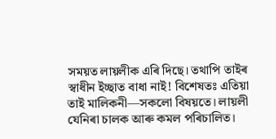সময়ত লায়লীক এৰি দিছে। তথাপি তাইৰ স্বাধীন ইচ্ছাত বাধা নাই! বিশেষতঃ এতিয়া তাই মালিকনী—সকলো বিষয়তে। লায়লী যেনিৰা চালক আৰু কমল পৰিচালিত।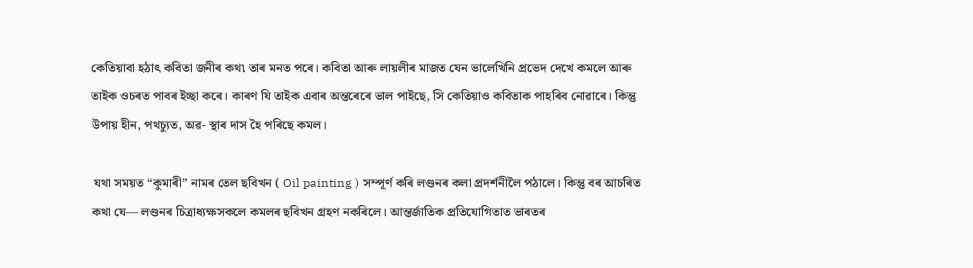কেতিয়াবা হঠাৎ কবিতা জনীৰ কথ৷ তাৰ মনত পৰে। কবিতা আৰু লায়লীৰ মাজত যেন ভালেখিনি প্ৰভেদ দেখে কমলে আৰু তাইক ওচৰত পাবৰ ইচ্ছা কৰে। কাৰণ যি তাইক এবাৰ অন্তৰেৰে ভাল পাইছে, সি কেতিয়াও কবিতাক পাহৰিব নোৱাৰে। কিন্তু উপায় হীন, পথচ্যুত, অৱ- স্থাৰ দাস হৈ পৰিছে কমল।

 যথা সময়ত “কুমাৰী” নামৰ তেল ছবিখন ( Oil painting ) সম্পূৰ্ণ কৰি লণ্ডনৰ কলা প্ৰদৰ্শনীলৈ পঠালে। কিন্তু বৰ আচৰিত কথা যে— লণ্ডনৰ চিত্ৰাধ্যক্ষসকলে কমলৰ ছবিখন গ্ৰহণ নকৰিলে। আন্তৰ্জাতিক প্ৰতিযোগিতাত ভাৰতৰ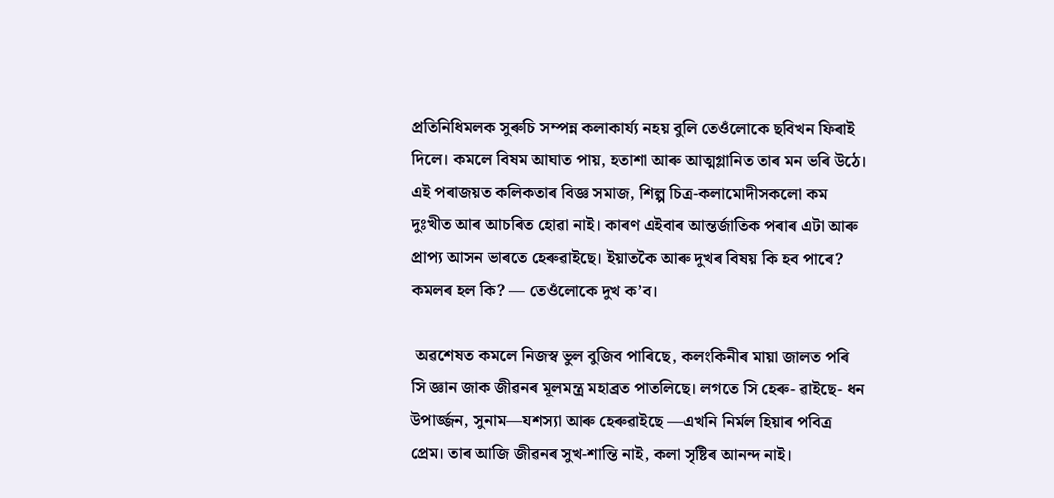প্ৰতিনিধিমলক সুৰুচি সম্পন্ন কলাকাৰ্য্য নহয় বুলি তেওঁলোকে ছবিখন ফিৰাই দিলে। কমলে বিষম আঘাত পায়, হতাশা আৰু আত্মগ্লানিত তাৰ মন ভৰি উঠে। এই পৰাজয়ত কলিকতাৰ বিজ্ঞ সমাজ, শিল্প চিত্ৰ-কলামোদীসকলো কম দুঃখীত আৰ আচৰিত হোৱা নাই। কাৰণ এইবাৰ আন্তৰ্জাতিক পৰাৰ এটা আৰু প্ৰাপ্য আসন ভাৰতে হেৰুৱাইছে। ইয়াতকৈ আৰু দুখৰ বিষয় কি হব পাৰে? কমলৰ হল কি? — তেওঁলোকে দুখ ক’ব।

 অৱশেষত কমলে নিজস্ব ভুল বুজিব পাৰিছে, কলংকিনীৰ মায়া জালত পৰি সি জ্ঞান জাক জীৱনৰ মূলমন্ত্ৰ মহাব্ৰত পাতলিছে। লগতে সি হেৰু- ৱাইছে- ধন উপাৰ্জ্জন, সুনাম—যশস্যা আৰু হেৰুৱাইছে —এখনি নিৰ্মল হিয়াৰ পবিত্ৰ প্ৰেম। তাৰ আজি জীৱনৰ সুখ-শান্তি নাই, কলা সৃষ্টিৰ আনন্দ নাই।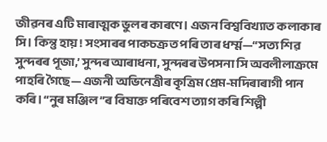জীৱনৰ এটি মাৰাত্মক ভুলৰ কাৰণে। এজন বিশ্ববিখ্যাত কলাকাৰ সি। কিন্তু হায়! সংসাৰৰ পাকচক্ৰত পৰি তাৰ ধৰ্ম্ম—“সত্য শিৱ সুন্দৰৰ পূজা,’ সুন্দৰ আৰাধনা, সুন্দৰৰ উপসনা সি অবলীলাক্ৰমে পাহৰি গৈছে—এজনী অভিনেত্ৰীৰ কৃত্ৰিম প্ৰেম-মদিৰাৰাগী পান কৰি। “নুৰ মঞ্জিল”ৰ বিষাক্ত পৰিবেশ ত্যাগ কৰি শিল্পী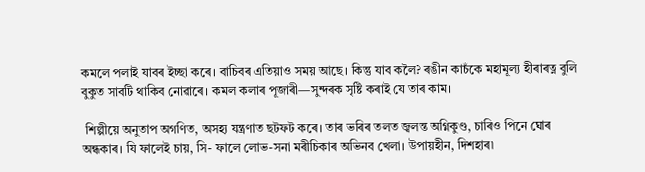কমলে পলাই যাবৰ ইচ্ছা কৰে। বাচিবৰ এতিয়াও সময় আছে। কিন্তু যাব কলৈ? ৰঙীন কাচঁকে মহামূল্য হীৰাৰত্ন বুলি বুকুত সাবটি থাকিব নোৱাৰে। কমল কলাৰ পূজাৰী—সুন্দৰক সৃষ্টি কৰাই যে তাৰ কাম।

 শিল্পীয়ে অনুতাপ অগণিত, অসহ্য যন্ত্ৰণাত ছটফট কৰে। তাৰ ভৰিৰ তলত জ্বলন্ত অগ্নিকুণ্ড, চাৰিও পিনে ঘোৰ অন্ধকাৰ। যি ফালেই চায়, সি- ফালে লোভ-সনা মৰীচিকাৰ অভিনব খেলা। উপায়হীন, দিশহাৰ৷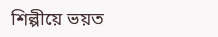শিল্পীয়ে ভয়ত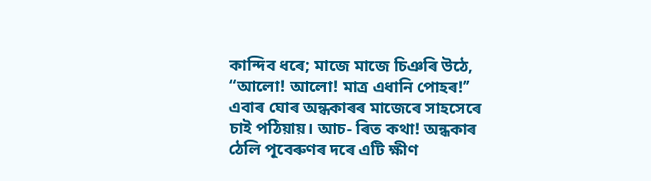কান্দিব ধৰে; মাজে মাজে চিঞৰি উঠে, “আলো! আলো! মাত্ৰ এধানি পোহৰ!’’ এবাৰ ঘোৰ অন্ধকাৰৰ মাজেৰে সাহসেৰে চাই পঠিয়ায়। আচ- ৰিত কথা! অন্ধকাৰ ঠেলি পূবেৰুণৰ দৰে এটি ক্ষীণ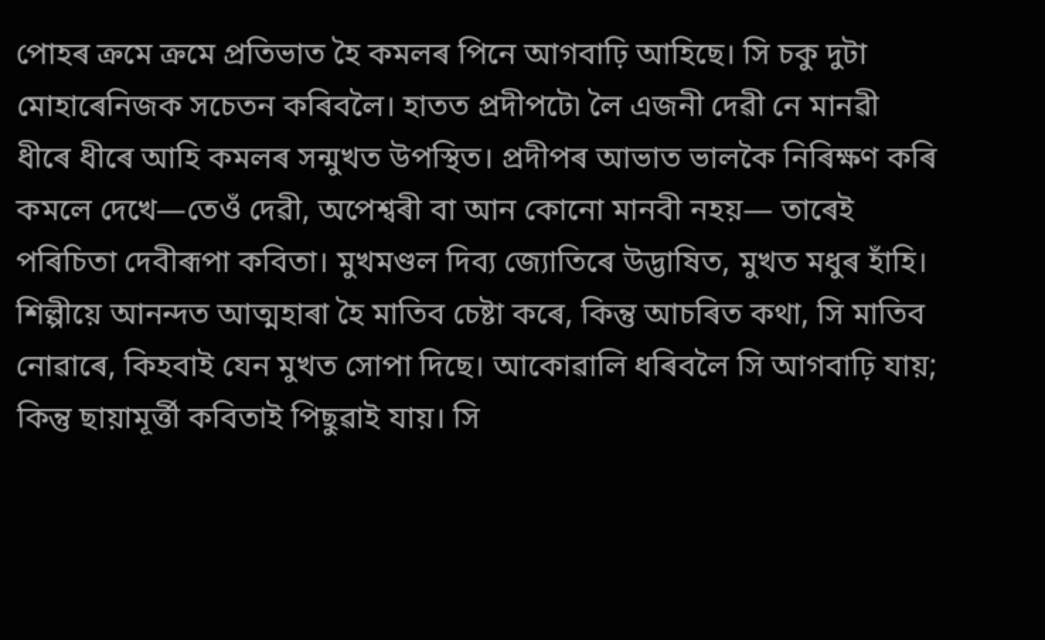পোহৰ ক্ৰমে ক্ৰমে প্ৰতিভাত হৈ কমলৰ পিনে আগবাঢ়ি আহিছে। সি চকু দুটা মোহাৰেনিজক সচেতন কৰিবলৈ। হাতত প্ৰদীপটে৷ লৈ এজনী দেৱী নে মানৱী ধীৰে ধীৰে আহি কমলৰ সন্মুখত উপস্থিত। প্ৰদীপৰ আভাত ভালকৈ নিৰিক্ষণ কৰি কমলে দেখে—তেওঁ দেৱী, অপেশ্বৰী বা আন কোনো মানবী নহয়— তাৰেই পৰিচিতা দেবীৰূপা কবিতা। মুখমণ্ডল দিব্য জ্যোতিৰে উদ্ভাষিত, মুখত মধুৰ হাঁহি। শিল্পীয়ে আনন্দত আত্মহাৰা হৈ মাতিব চেষ্টা কৰে, কিন্তু আচৰিত কথা, সি মাতিব নোৱাৰে, কিহবাই যেন মুখত সোপা দিছে। আকোৱালি ধৰিবলৈ সি আগবাঢ়ি যায়; কিন্তু ছায়ামূৰ্ত্তী কবিতাই পিছুৱাই যায়। সি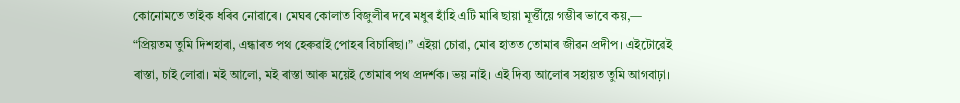কোনোমতে তাইক ধৰিব নোৱাৰে। মেঘৰ কোলাত বিজুলীৰ দৰে মধুৰ হাঁহি এটি মাৰি ছায়া মূৰ্ত্তীয়ে গম্ভীৰ ভাবে কয়,— “প্ৰিয়তম তুমি দিশহাৰা, এন্ধাৰত পথ হেৰুৱাই পোহৰ বিচাৰিছা।” এইয়া চোৱা, মোৰ হাতত তোমাৰ জীৱন প্ৰদীপ। এইটোৱেই ৰাস্তা, চাই লোৱা। মই আলো, মই ৰাস্তা আৰু ময়েই তোমাৰ পথ প্ৰদৰ্শক। ভয় নাই। এই দিব্য আলোৰ সহায়ত তুমি আগবাঢ়া।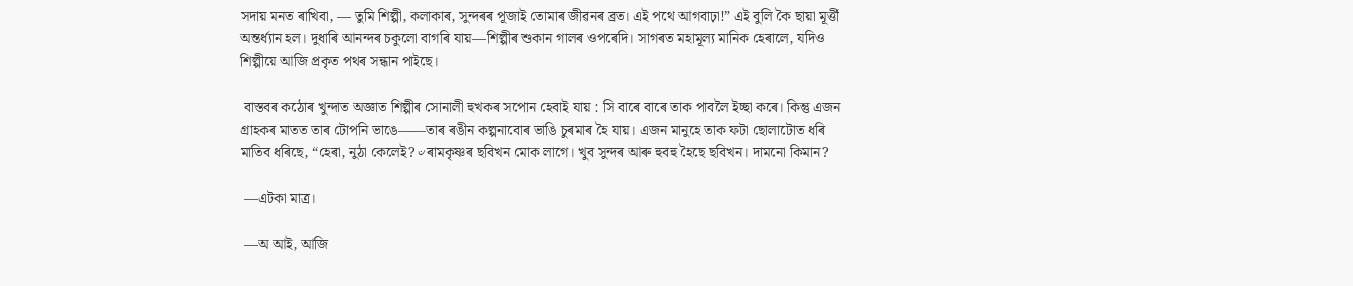সদায় মনত ৰাখিবা, — তুমি শিল্পী, কলাকাৰ, সুন্দৰৰ পূজাই তোমাৰ জীৱনৰ ব্ৰত। এই পথে আগবাঢ়া!” এই বুলি কৈ ছায়া মূৰ্ত্তী অন্তৰ্ধ্যান হল। দুধাৰি আনন্দৰ চকুলো বাগৰি যায়—শিল্পীৰ শুকান গালৰ ওপৰেদি। সাগৰত মহামূল্য মানিক হেৰালে, যদিও শিল্পীয়ে আজি প্ৰকৃত পথৰ সন্ধান পাইছে।

 বাস্তবৰ কঠোৰ খুন্দাত অজ্ঞাত শিল্পীৰ সোনালী হুখকৰ সপোন হেবাই যায় : সি বাৰে বাৰে তাক পাবলৈ ইচ্ছা কৰে। কিন্তু এজন গ্ৰাহকৰ মাতত তাৰ টোপনি ভাঙে——তাৰ ৰঙীন কল্পনাবোৰ ভাঙি চুৰমাৰ হৈ যায়। এজন মানুহে তাক ফটা ছোলাটোত ধৰি মাতিব ধৰিছে, “হেৰা, নুঠা কেলেই? ৺ৰামকৃষ্ণৰ ছবিখন মোক লাগে। খুব সুন্দৰ আৰু হুবহু হৈছে ছবিখন। দামনো কিমান?

 —এটকা মাত্ৰ।

 —অ আই, আজি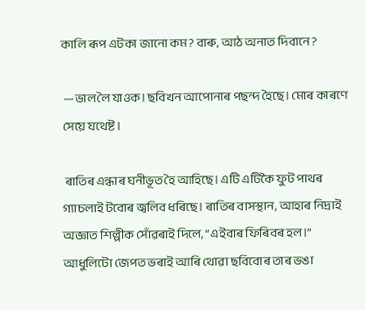কালি ৰূপ এটকা জানো কম? বাৰু, আঠ অনাত দিবানে?

 —ভাল লৈ যাওক। ছবিখন আপোনাৰ পছন্দ হৈছে। মোৰ কাৰণে সেয়ে যথেষ্ট।

 ৰাতিৰ এন্ধাৰ ঘনীভূত হৈ আহিছে। এটি এটিকৈ ফুট পাথৰ গ্যাচলাই টবোৰ জ্বলিব ধৰিছে। ৰাতিৰ বাসস্থান, আহাৰ নিদ্ৰাই অজ্ঞাত শিল্পীক সোঁৱৰাই দিলে, “এইবাৰ ফিৰিবৰ হল।” আধুলিটো জেপত ভৰাই আৰি থোৱা ছবিবোৰ তাৰ ভঙা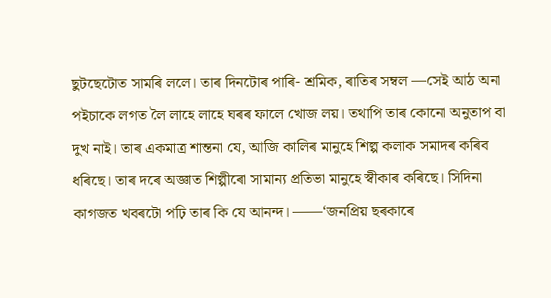ছুটছেটোত সামৰি ললে। তাৰ দিনটোৰ পাৰি- শ্ৰমিক, ৰাতিৰ সম্বল —সেই আঠ অনা পইচাকে লগত লৈ লাহে লাহে ঘৰৰ ফালে খোজ লয়। তথাপি তাৰ কোনো অনুতাপ বা দুখ নাই। তাৰ একমাত্ৰ শান্তনা যে, আজি কালিৰ মানুহে শিল্প কলাক সমাদৰ কৰিব ধৰিছে। তাৰ দৰে অজ্ঞাত শিল্পীৰো সামান্য প্ৰতিভা মানুহে স্বীকাৰ কৰিছে। সিদিনা কাগজত খবৰটো পঢ়ি তাৰ কি যে আনন্দ। ——‘জনপ্ৰিয় ছৰকাৰে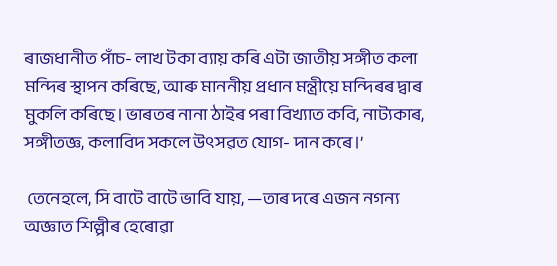ৰাজধানীত পাঁচ- লাখ টকা ব্যায় কৰি এটা জাতীয় সঙ্গীত কলা মন্দিৰ স্থাপন কৰিছে, আৰু মাননীয় প্ৰধান মন্ত্ৰীয়ে মন্দিৰৰ দ্বাৰ মুকলি কৰিছে। ভাৰতৰ নানা ঠাইৰ পৰা বিখ্যাত কবি, নাট্যকাৰ, সঙ্গীতজ্ঞ, কলাবিদ সকলে উৎসৱত যোগ- দান কৰে।’

 তেনেহলে, সি বাটে বাটে ভাবি যায়, —তাৰ দৰে এজন নগন্য অজ্ঞাত শিল্পীৰ হেৰোৱা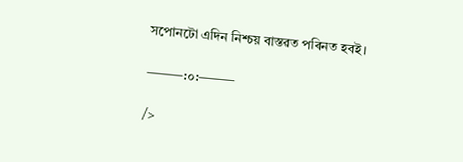সপোনটো এদিন নিশ্চয় বাস্তৱত পৰিনত হবই।

⸻:০:⸻

/>